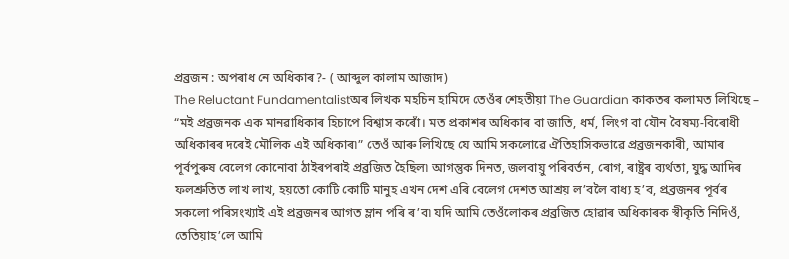প্ৰব্ৰজন : অপৰাধ নে অধিকাৰ?- ( আব্দুল কালাম আজাদ)
The Reluctant Fundamentalistঅৰ লিখক মহচিন হামিদে তেওঁৰ শেহতীয়া The Guardian কাকতৰ কলামত লিখিছে – “মই প্ৰব্ৰজনক এক মানৱাধিকাৰ হিচাপে বিশ্বাস কৰোঁ। মত প্ৰকাশৰ অধিকাৰ বা জাতি, ধৰ্ম, লিংগ বা যৌন বৈষম্য-বিৰোধী অধিকাৰৰ দৰেই মৌলিক এই অধিকাৰ৷” তেওঁ আৰু লিখিছে যে আমি সকলোৱে ঐতিহাসিকভাৱে প্ৰব্ৰজনকাৰী, আমাৰ পূৰ্বপুৰুষ বেলেগ কোনোবা ঠাইৰপৰাই প্ৰব্ৰজিত হৈছিল৷ আগন্তুক দিনত, জলবায়ু পৰিবর্তন, ৰোগ, ৰাষ্ট্রৰ ব্যর্থতা, যুদ্ধ আদিৰ ফলশ্ৰুতিত লাখ লাখ, হয়তো কোটি কোটি মানুহ এখন দেশ এৰি বেলেগ দেশত আশ্ৰয় ল’বলৈ বাধ্য হ’ব, প্ৰব্ৰজনৰ পূৰ্বৰ সকলো পৰিসংখ্যাই এই প্ৰব্ৰজনৰ আগত ম্লান পৰি ৰ’ব৷ যদি আমি তেওঁলোকৰ প্ৰব্ৰজিত হোৱাৰ অধিকাৰক স্বীকৃতি নিদিওঁ, তেতিয়াহ’লে আমি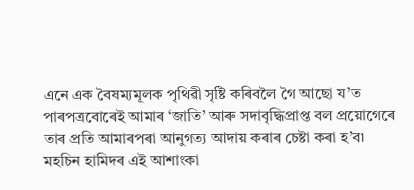এনে এক বৈষম্যমূলক পৃথিৱী সৃষ্টি কৰিবলৈ গৈ আছো য’ত পাৰপত্ৰবোৰেই আমাৰ ‘জাতি’ আৰু সদাবৃদ্ধিপ্ৰাপ্ত বল প্ৰয়োগেৰে তাৰ প্ৰতি আমাৰপৰা আনুগত্য আদায় কৰাৰ চেষ্টা কৰা হ’ব৷ মহচিন হামিদৰ এই আশাংকা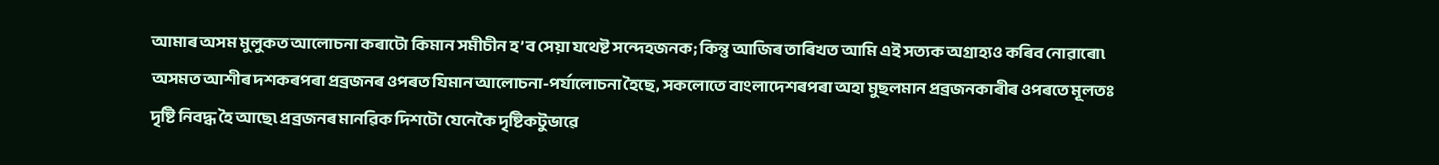আমাৰ অসম মুলুকত আলোচনা কৰাটো কিমান সমীচীন হ’ব সেয়া যথেষ্ট সন্দেহজনক; কিন্তু আজিৰ তাৰিখত আমি এই সত্যক অগ্ৰাহ্যও কৰিব নোৱাৰো৷ অসমত আশীৰ দশকৰপৰা প্ৰব্ৰজনৰ ওপৰত যিমান আলোচনা-পৰ্যালোচনা হৈছে, সকলোতে বাংলাদেশৰপৰা অহা মুছলমান প্ৰব্ৰজনকাৰীৰ ওপৰতে মূলতঃ দৃষ্টি নিবদ্ধ হৈ আছে৷ প্ৰব্ৰজনৰ মানৱিক দিশটো যেনেকৈ দৃষ্টিকটুভাৱে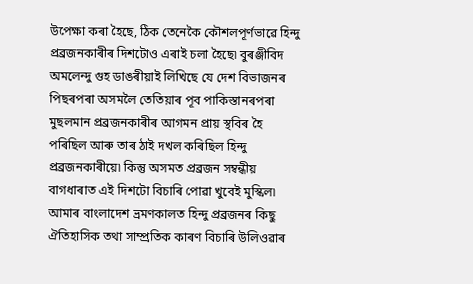উপেক্ষা কৰা হৈছে, ঠিক তেনেকৈ কৌশলপূৰ্ণভাৱে হিন্দু প্ৰব্ৰজনকাৰীৰ দিশটোও এৰাই চলা হৈছে৷ বুৰঞ্জীবিদ অমলেন্দু গুহ ডাঙৰীয়াই লিখিছে যে দেশ বিভাজনৰ পিছৰপৰা অসমলৈ তেতিয়াৰ পূব পাকিস্তানৰপৰা মুছলমান প্ৰব্ৰজনকাৰীৰ আগমন প্ৰায় স্থবিৰ হৈ পৰিছিল আৰু তাৰ ঠাই দখল কৰিছিল হিন্দু প্ৰব্ৰজনকাৰীয়ে৷ কিন্তু অসমত প্ৰব্ৰজন সম্বন্ধীয় বাগধাৰাত এই দিশটো বিচাৰি পোৱা খুবেই মুস্কিল৷ আমাৰ বাংলাদেশ ভ্ৰমণকালত হিন্দু প্ৰব্ৰজনৰ কিছু ঐতিহাসিক তথা সাম্প্ৰতিক কাৰণ বিচাৰি উলিওৱাৰ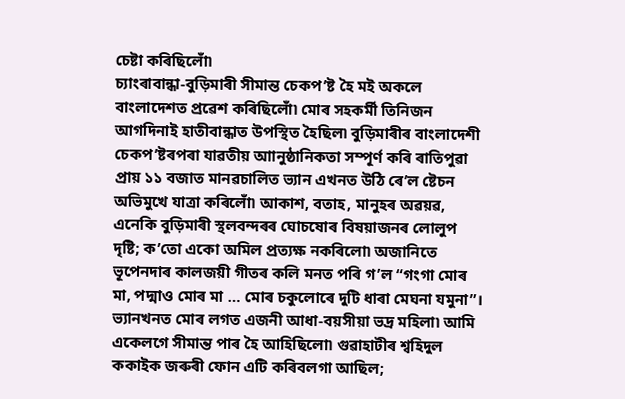চেষ্টা কৰিছিলোঁ৷
চ্যাংৰাবান্ধা-বুড়িমাৰী সীমান্ত চেকপ’ষ্ট হৈ মই অকলে বাংলাদেশত প্ৰৱেশ কৰিছিলোঁ৷ মোৰ সহকৰ্মী তিনিজন আগদিনাই হাতীবান্ধাত উপস্থিত হৈছিল৷ বুড়িমাৰীৰ বাংলাদেশী চেকপ’ষ্টৰপৰা যাৱতীয় আানুষ্ঠানিকতা সম্পূৰ্ণ কৰি ৰাতিপুৱা প্ৰায় ১১ বজাত মানৱচালিত ভ্যান এখনত উঠি ৰে’ল ষ্টেচন অভিমুখে যাত্ৰা কৰিলোঁ৷ আকাশ, বতাহ, মানুহৰ অৱয়ৱ, এনেকি বুড়িমাৰী স্থলবন্দৰৰ ঘোচষোৰ বিষয়াজনৰ লোলুপ দৃষ্টি; ক’তো একো অমিল প্ৰত্যক্ষ নকৰিলো৷ অজানিতে ভূপেনদাৰ কালজয়ী গীতৰ কলি মনত পৰি গ’ল “গংগা মোৰ মা, পদ্মাও মোৰ মা … মোৰ চকুলোৰে দুটি ধাৰা মেঘনা যমুনা”। ভ্যানখনত মোৰ লগত এজনী আধা-বয়সীয়া ভদ্ৰ মহিলা৷ আমি একেলগে সীমান্ত পাৰ হৈ আহিছিলো৷ গুৱাহাটীৰ শ্বহিদুল ককাইক জৰুৰী ফোন এটি কৰিবলগা আছিল;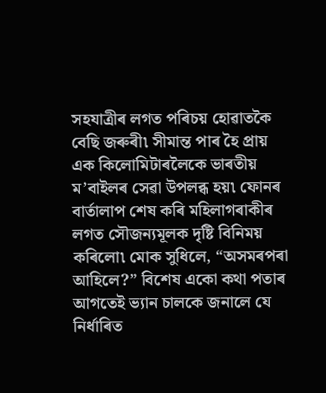সহযাত্ৰীৰ লগত পৰিচয় হোৱাতকৈ বেছি জৰুৰী৷ সীমান্ত পাৰ হৈ প্ৰায় এক কিলোমিটাৰলৈকে ভাৰতীয় ম’বাইলৰ সেৱা উপলব্ধ হয়৷ ফোনৰ বাৰ্তালাপ শেষ কৰি মহিলাগৰাকীৰ লগত সৌজন্যমূলক দৃষ্টি বিনিময় কৰিলো৷ মোক সুধিলে, “অসমৰপৰা আহিলে?” বিশেষ একো কথা পতাৰ আগতেই ভ্যান চালকে জনালে যে নিৰ্ধাৰিত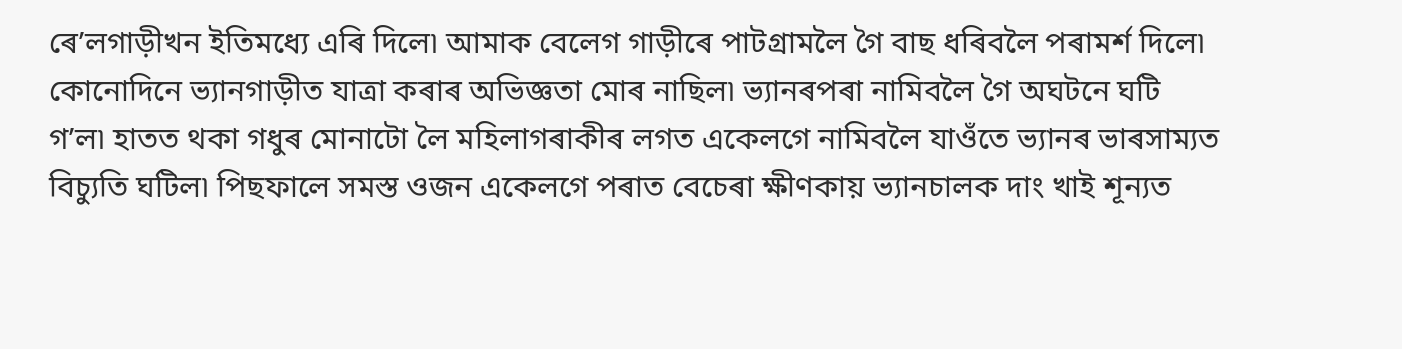ৰে’লগাড়ীখন ইতিমধ্যে এৰি দিলে৷ আমাক বেলেগ গাড়ীৰে পাটগ্ৰামলৈ গৈ বাছ ধৰিবলৈ পৰামৰ্শ দিলে৷ কোনোদিনে ভ্যানগাড়ীত যাত্ৰা কৰাৰ অভিজ্ঞতা মোৰ নাছিল৷ ভ্যানৰপৰা নামিবলৈ গৈ অঘটনে ঘটি গ’ল৷ হাতত থকা গধুৰ মোনাটো লৈ মহিলাগৰাকীৰ লগত একেলগে নামিবলৈ যাওঁতে ভ্যানৰ ভাৰসাম্যত বিচ্যুতি ঘটিল৷ পিছফালে সমস্ত ওজন একেলগে পৰাত বেচেৰা ক্ষীণকায় ভ্যানচালক দাং খাই শূন্যত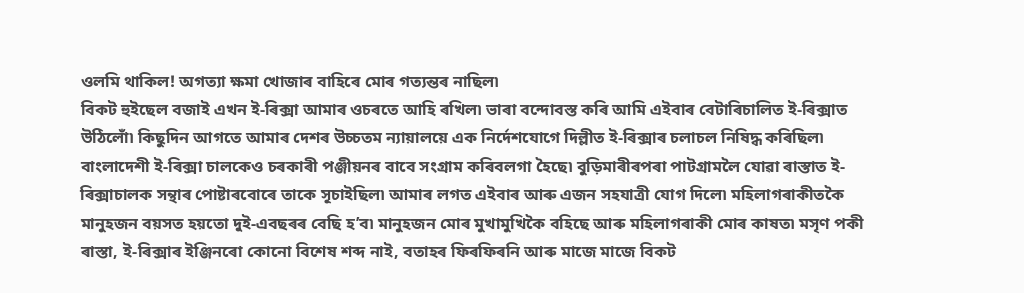ওলমি থাকিল! অগত্যা ক্ষমা খোজাৰ বাহিৰে মোৰ গত্যন্তৰ নাছিল৷
বিকট হুইছেল বজাই এখন ই-ৰিক্সা আমাৰ ওচৰতে আহি ৰখিল৷ ভাৰা বন্দোবস্ত কৰি আমি এইবাৰ বেটাৰিচালিত ই-ৰিক্সাত উঠিলোঁ৷ কিছুদিন আগতে আমাৰ দেশৰ উচ্চতম ন্যায়ালয়ে এক নিৰ্দেশযোগে দিল্লীত ই-ৰিক্সাৰ চলাচল নিষিদ্ধ কৰিছিল৷ বাংলাদেশী ই-ৰিক্সা চালকেও চৰকাৰী পঞ্জীয়নৰ বাবে সংগ্ৰাম কৰিবলগা হৈছে৷ বুড়িমাৰীৰপৰা পাটগ্ৰামলৈ যোৱা ৰাস্তাত ই-ৰিক্সাচালক সন্থাৰ পোষ্টাৰবোৰে তাকে সূচাইছিল৷ আমাৰ লগত এইবাৰ আৰু এজন সহযাত্ৰী যোগ দিলে৷ মহিলাগৰাকীতকৈ মানুহজন বয়সত হয়তো দুই-এবছৰৰ বেছি হ’ব৷ মানুহজন মোৰ মুখামুখিকৈ বহিছে আৰু মহিলাগৰাকী মোৰ কাষত৷ মসৃণ পকী ৰাস্তা, ই-ৰিক্সাৰ ইঞ্জিনৰো কোনো বিশেষ শব্দ নাই, বতাহৰ ফিৰফিৰনি আৰু মাজে মাজে বিকট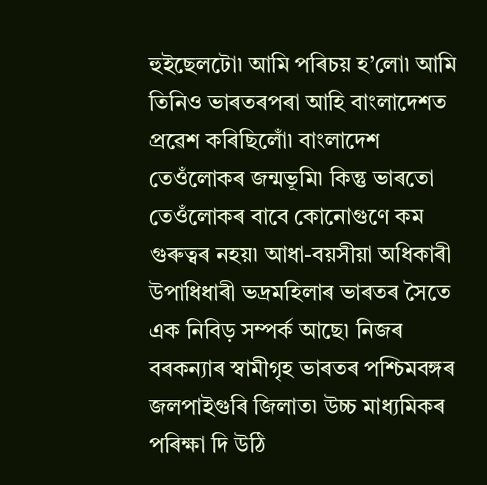হুইছেলটো৷ আমি পৰিচয় হ’লো৷ আমি তিনিও ভাৰতৰপৰা আহি বাংলাদেশত প্ৰৱেশ কৰিছিলোঁ৷ বাংলাদেশ তেওঁলোকৰ জন্মভূমি৷ কিন্তু ভাৰতো তেওঁলোকৰ বাবে কোনোগুণে কম গুৰুত্বৰ নহয়৷ আধা-বয়সীয়া অধিকাৰী উপাধিধাৰী ভদ্ৰমহিলাৰ ভাৰতৰ সৈতে এক নিবিড় সম্পৰ্ক আছে৷ নিজৰ বৰকন্যাৰ স্বামীগৃহ ভাৰতৰ পশ্চিমবঙ্গৰ জলপাইগুৰি জিলাত৷ উচ্চ মাধ্যমিকৰ পৰিক্ষা দি উঠি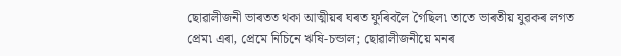ছোৱালীজনী ভাৰতত থকা আত্মীয়ৰ ঘৰত ফুৰিবলৈ গৈছিল৷ তাতে ভাৰতীয় যুৱকৰ লগত প্ৰেম৷ এৰা, প্ৰেমে নিচিনে ঋষি-চন্ডাল; ছোৱালীজনীয়ে মনৰ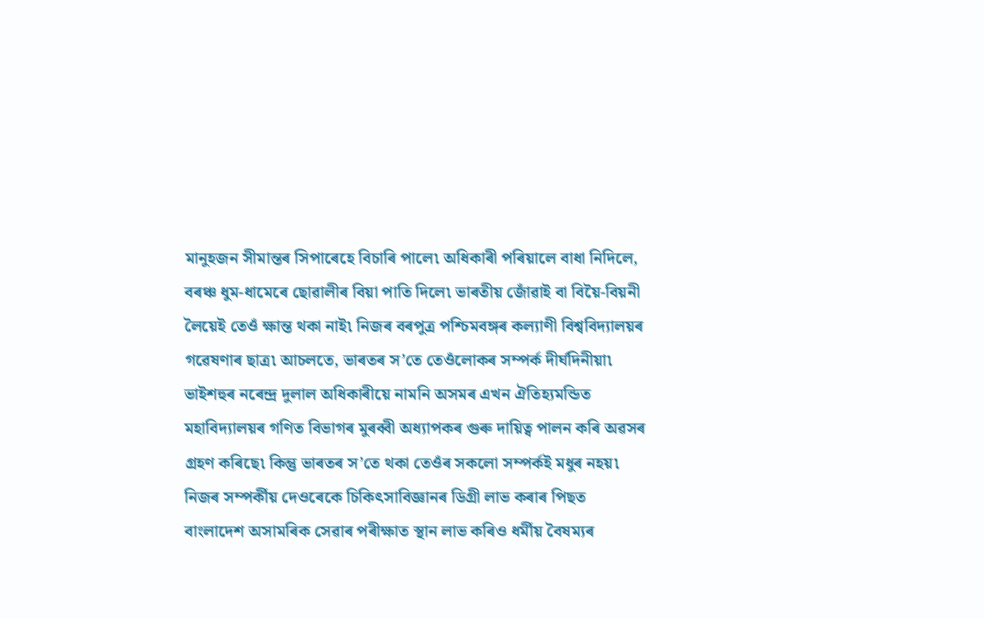মানুহজন সীমান্তৰ সিপাৰেহে বিচাৰি পালে৷ অধিকাৰী পৰিয়ালে বাধা নিদিলে, বৰঞ্চ ধুম-ধামেৰে ছোৱালীৰ বিয়া পাতি দিলে৷ ভাৰতীয় জোঁৱাই বা বিয়ৈ-বিয়নী লৈয়েই তেওঁ ক্ষান্ত থকা নাই৷ নিজৰ বৰপুত্ৰ পশ্চিমবঙ্গৰ কল্যাণী বিশ্ববিদ্যালয়ৰ গৱেষণাৰ ছাত্ৰ৷ আচলতে, ভাৰতৰ স’তে তেওঁলোকৰ সম্পৰ্ক দীৰ্ঘদিনীয়া৷ ভাইশহুৰ নৰেন্দ্ৰ দুলাল অধিকাৰীয়ে নামনি অসমৰ এখন ঐতিহ্যমন্ডিত মহাবিদ্যালয়ৰ গণিত বিভাগৰ মুৰব্বী অধ্যাপকৰ গুৰু দায়িত্ব পালন কৰি অৱসৰ গ্ৰহণ কৰিছে৷ কিন্তু ভাৰতৰ স’তে থকা তেওঁৰ সকলো সম্পৰ্কই মধুৰ নহয়৷ নিজৰ সম্পৰ্কীয় দেওৰেকে চিকিৎসাবিজ্ঞানৰ ডিগ্ৰী লাভ কৰাৰ পিছত বাংলাদেশ অসামৰিক সেৱাৰ পৰীক্ষাত স্থান লাভ কৰিও ধৰ্মীয় বৈষম্যৰ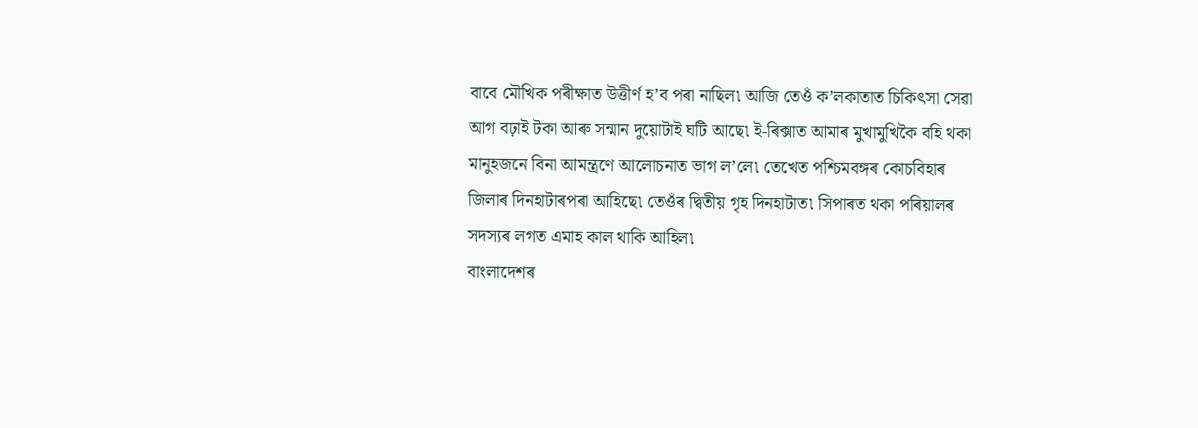বাবে মৌখিক পৰীক্ষাত উত্তীৰ্ণ হ’ব পৰা নাছিল৷ আজি তেওঁ ক’লকাতাত চিকিৎসা সেৱা আগ বঢ়াই টকা আৰু সন্মান দুয়োটাই ঘটি আছে৷ ই-ৰিক্সাত আমাৰ মুখামুখিকৈ বহি থকা মানুহজনে বিনা আমন্ত্ৰণে আলোচনাত ভাগ ল’লে৷ তেখেত পশ্চিমবঙ্গৰ কোচবিহাৰ জিলাৰ দিনহাটাৰপৰা আহিছে৷ তেওঁৰ দ্বিতীয় গৃহ দিনহাটাত৷ সিপাৰত থকা পৰিয়ালৰ সদস্যৰ লগত এমাহ কাল থাকি আহিল৷
বাংলাদেশৰ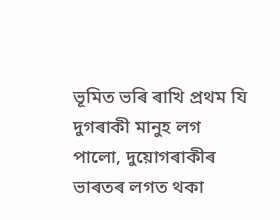ভূমিত ভৰি ৰাখি প্ৰথম যি দুগৰাকী মানুহ লগ পালো, দুয়োগৰাকীৰ ভাৰতৰ লগত থকা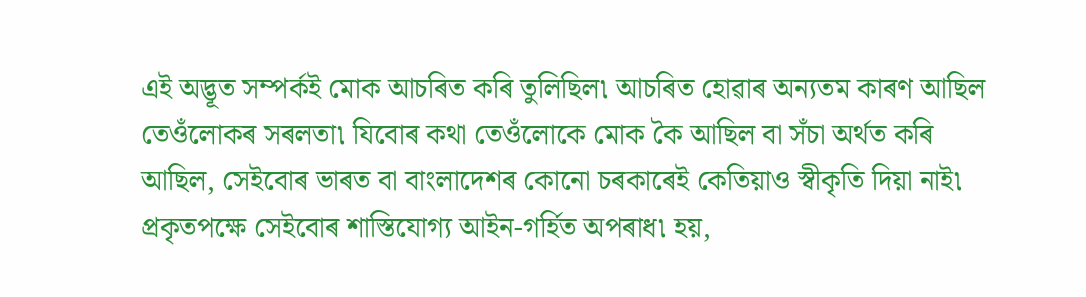এই অদ্ভূত সম্পৰ্কই মোক আচৰিত কৰি তুলিছিল৷ আচৰিত হোৱাৰ অন্যতম কাৰণ আছিল তেওঁলোকৰ সৰলতা৷ যিবোৰ কথা তেওঁলোকে মোক কৈ আছিল বা সঁচা অৰ্থত কৰি আছিল, সেইবোৰ ভাৰত বা বাংলাদেশৰ কোনো চৰকাৰেই কেতিয়াও স্বীকৃতি দিয়া নাই৷ প্ৰকৃতপক্ষে সেইবোৰ শাস্তিযোগ্য আইন-গৰ্হিত অপৰাধ৷ হয়,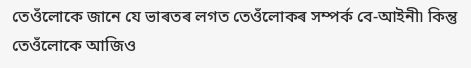তেওঁলোকে জানে যে ভাৰতৰ লগত তেওঁলোকৰ সম্পৰ্ক বে-আইনী৷ কিন্তু তেওঁলোকে আজিও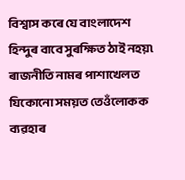বিশ্বাস কৰে যে বাংলাদেশ হিন্দুৰ বাবে সুৰক্ষিত ঠাই নহয়৷ ৰাজনীতি নামৰ পাশাখেলত যিকোনো সময়ত তেওঁলোকক ব্যৱহাৰ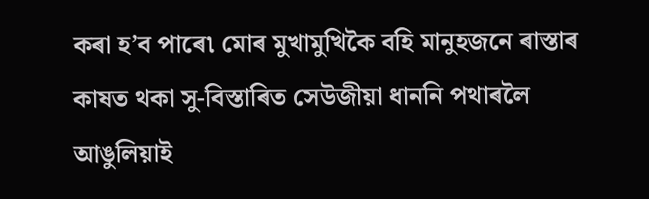কৰা হ’ব পাৰে৷ মোৰ মুখামুখিকৈ বহি মানুহজনে ৰাস্তাৰ কাষত থকা সু-বিস্তাৰিত সেউজীয়া ধাননি পথাৰলৈ আঙুলিয়াই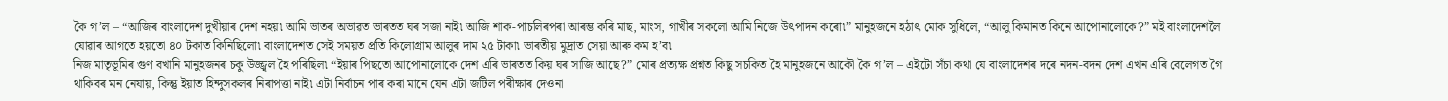কৈ গ’ল – “আজিৰ বাংলাদেশ দুখীয়াৰ দেশ নহয়৷ আমি ভাতৰ অভাৱত ভাৰতত ঘৰ সজা নাই৷ আজি শাক-পাচলিৰপৰা আৰম্ভ কৰি মাছ, মাংস, গাখীৰ সকলো আমি নিজে উৎপাদন কৰো৷” মানুহজনে হঠাৎ মোক সুধিলে, “আলু কিমানত কিনে আপোনালোকে?” মই বাংলাদেশলৈ যোৱাৰ আগতে হয়তো ৪০ টকাত কিনিছিলো৷ বাংলাদেশত সেই সময়ত প্ৰতি কিলোগ্ৰাম আলুৰ দাম ২৫ টাকা৷ ভাৰতীয় মুদ্ৰাত সেয়া আৰু কম হ’ব৷
নিজ মাতৃভূমিৰ গুণ বখানি মানুহজনৰ চকু উজ্জ্বল হৈ পৰিছিল৷ “ইয়াৰ পিছতো আপোনালোকে দেশ এৰি ভাৰতত কিয় ঘৰ সাজি আছে?” মোৰ প্ৰত্যক্ষ প্ৰশ্নত কিছু সচকিত হৈ মানুহজনে আকৌ কৈ গ’ল – এইটো সঁচা কথা যে বাংলাদেশৰ দৰে নদন-বদন দেশ এখন এৰি বেলেগত গৈ থাকিবৰ মন নেযায়, কিন্তু ইয়াত হিন্দুসকলৰ নিৰাপত্তা নাই৷ এটা নিৰ্বাচন পাৰ কৰা মানে যেন এটা জটিল পৰীক্ষাৰ দেওনা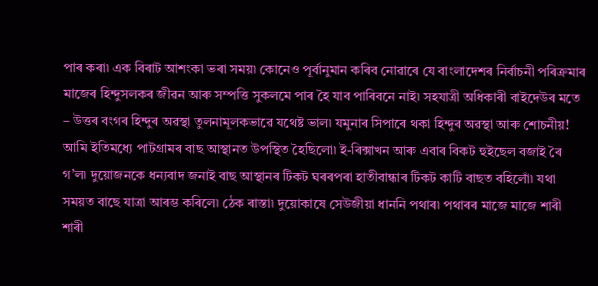পাৰ কৰা৷ এক বিৰাট আশংকা ভৰা সময়৷ কোনেও পূৰ্বানুমান কৰিব নোৱাৰে যে বাংলাদেশৰ নিৰ্বাচনী পৰিক্ৰমাৰ মাজেৰ হিন্দুসলকৰ জীৱন আৰু সম্পত্তি সুকলমে পাৰ হৈ যাব পাৰিবনে নাই৷ সহযাত্ৰী অধিকাৰী বাইদেউৰ মতে – উত্তৰ বংগৰ হিন্দুৰ অৱস্থা তুলনামূলকভাৱে যথেষ্ট ভাল৷ যমুনাৰ সিপাৰে থকা হিন্দুৰ অৱস্থা আৰু শোচনীয়!
আমি ইতিমধ্যে পাটগ্ৰামৰ বাছ আস্থানত উপস্থিত হৈছিলো৷ ই-ৰিক্সাখন আৰু এবাৰ বিকট হুইছেল বজাই ৰৈ গ’ল৷ দুয়োজনকে ধন্যবাদ জনাই বাছ আস্থানৰ টিকট ঘৰৰপৰা হাতীবান্ধাৰ টিকট কাটি বাছত বহিলোঁ৷ যথা সময়ত বাছে যাত্ৰা আৰম্ভ কৰিলে৷ ঠেক ৰাস্তা৷ দুয়োকাষে সেউজীয়া ধাননি পথাৰ৷ পথাৰৰ মাজে মাজে শাৰী শাৰী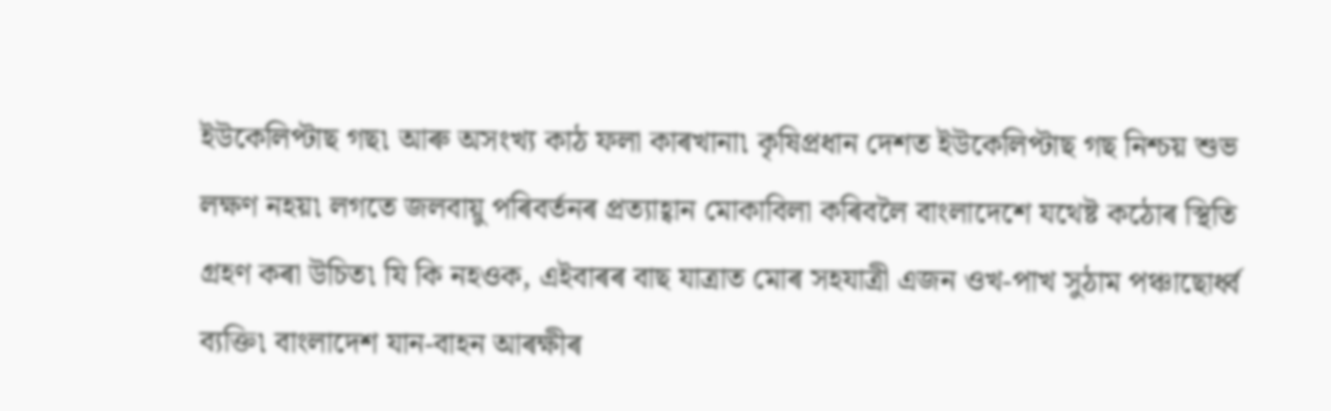ইউকেলিপ্টাছ গছ৷ আৰু অসংখ্য কাঠ ফলা কাৰখানা৷ কৃষিপ্ৰধান দেশত ইউকেলিপ্টাছ গছ নিশ্চয় শুভ লক্ষণ নহয়৷ লগতে জলবায়ু পৰিবৰ্তনৰ প্ৰত্যাহ্বান মোকাবিলা কৰিবলৈ বাংলাদেশে যথেষ্ট কঠোৰ স্থিতি গ্ৰহণ কৰা উচিত৷ যি কি নহওক, এইবাৰৰ বাছ যাত্ৰাত মোৰ সহযাত্ৰী এজন ওখ-পাখ সুঠাম পঞ্চাছোৰ্ধ্ব ব্যক্তি৷ বাংলাদেশ যান-বাহন আৰক্ষীৰ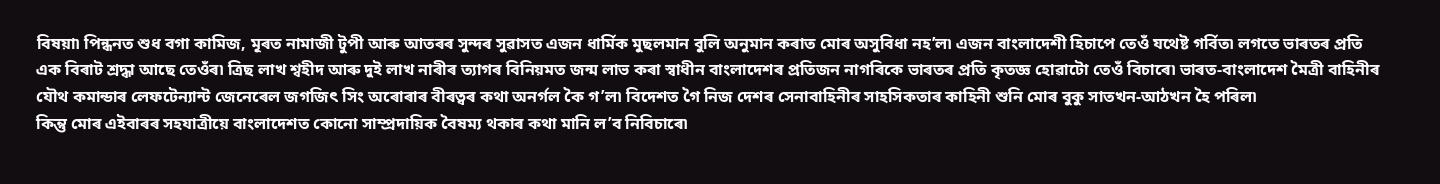বিষয়া৷ পিন্ধনত শুধ বগা কামিজ, মূৰত নামাজী টুপী আৰু আতৰৰ সুন্দৰ সুৱাসত এজন ধাৰ্মিক মুছলমান বুলি অনুমান কৰাত মোৰ অসুবিধা নহ’ল৷ এজন বাংলাদেশী হিচাপে তেওঁ যথেষ্ট গৰ্বিত৷ লগতে ভাৰতৰ প্ৰতি এক বিৰাট শ্ৰদ্ধা আছে তেওঁৰ৷ ত্ৰিছ লাখ শ্বহীদ আৰু দুই লাখ নাৰীৰ ত্যাগৰ বিনিয়মত জন্ম লাভ কৰা স্বাধীন বাংলাদেশৰ প্ৰতিজন নাগৰিকে ভাৰতৰ প্ৰতি কৃতজ্ঞ হোৱাটো তেওঁ বিচাৰে৷ ভাৰত-বাংলাদেশ মৈত্ৰী বাহিনীৰ যৌথ কমান্ডাৰ লেফটেন্যান্ট জেনেৰেল জগজিৎ সিং অৰোৰাৰ বীৰত্বৰ কথা অনৰ্গল কৈ গ’ল৷ বিদেশত গৈ নিজ দেশৰ সেনাবাহিনীৰ সাহসিকতাৰ কাহিনী শুনি মোৰ বুকু সাতখন-আঠখন হৈ পৰিল৷
কিন্তু মোৰ এইবাৰৰ সহযাত্ৰীয়ে বাংলাদেশত কোনো সাম্প্ৰদায়িক বৈষম্য থকাৰ কথা মানি ল’ব নিবিচাৰে৷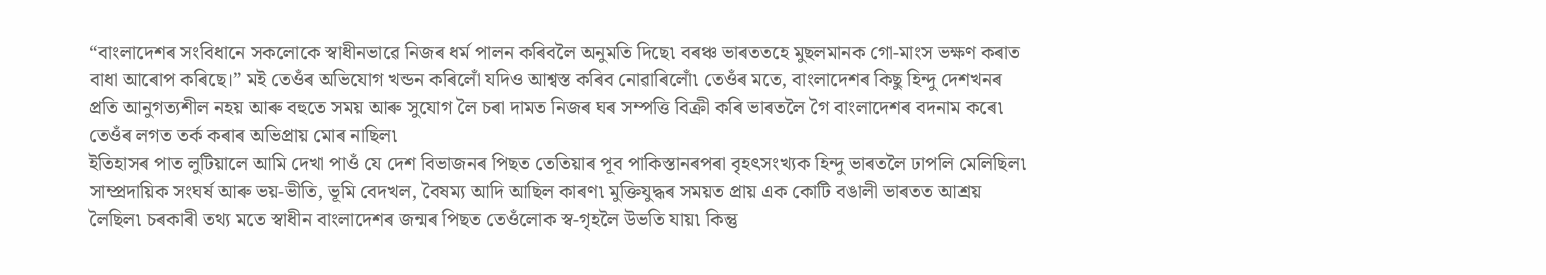“বাংলাদেশৰ সংবিধানে সকলোকে স্বাধীনভাৱে নিজৰ ধৰ্ম পালন কৰিবলৈ অনুমতি দিছে৷ বৰঞ্চ ভাৰততহে মুছলমানক গো-মাংস ভক্ষণ কৰাত বাধা আৰোপ কৰিছে।” মই তেওঁৰ অভিযোগ খন্ডন কৰিলোঁ যদিও আশ্বস্ত কৰিব নোৱাৰিলোঁ৷ তেওঁৰ মতে, বাংলাদেশৰ কিছু হিন্দু দেশখনৰ প্ৰতি আনুগত্যশীল নহয় আৰু বহুতে সময় আৰু সুযোগ লৈ চৰা দামত নিজৰ ঘৰ সম্পত্তি বিক্ৰী কৰি ভাৰতলৈ গৈ বাংলাদেশৰ বদনাম কৰে৷ তেওঁৰ লগত তৰ্ক কৰাৰ অভিপ্ৰায় মোৰ নাছিল৷
ইতিহাসৰ পাত লুটিয়ালে আমি দেখা পাওঁ যে দেশ বিভাজনৰ পিছত তেতিয়াৰ পূব পাকিস্তানৰপৰা বৃহৎসংখ্যক হিন্দু ভাৰতলৈ ঢাপলি মেলিছিল৷ সাম্প্ৰদায়িক সংঘৰ্ষ আৰু ভয়-ভীতি, ভূমি বেদখল, বৈষম্য আদি আছিল কাৰণ৷ মুক্তিযুদ্ধৰ সময়ত প্ৰায় এক কোটি বঙালী ভাৰতত আশ্ৰয় লৈছিল৷ চৰকাৰী তথ্য মতে স্বাধীন বাংলাদেশৰ জন্মৰ পিছত তেওঁলোক স্ব-গৃহলৈ উভতি যায়৷ কিন্তু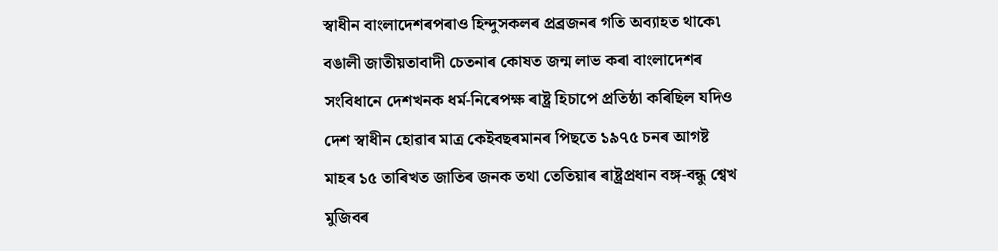স্বাধীন বাংলাদেশৰপৰাও হিন্দুসকলৰ প্ৰব্ৰজনৰ গতি অব্যাহত থাকে৷ বঙালী জাতীয়তাবাদী চেতনাৰ কোষত জন্ম লাভ কৰা বাংলাদেশৰ সংবিধানে দেশখনক ধৰ্ম-নিৰেপক্ষ ৰাষ্ট্ৰ হিচাপে প্ৰতিষ্ঠা কৰিছিল যদিও দেশ স্বাধীন হোৱাৰ মাত্ৰ কেইবছৰমানৰ পিছতে ১৯৭৫ চনৰ আগষ্ট মাহৰ ১৫ তাৰিখত জাতিৰ জনক তথা তেতিয়াৰ ৰাষ্ট্ৰপ্ৰধান বঙ্গ-বন্ধু শ্বেখ মুজিবৰ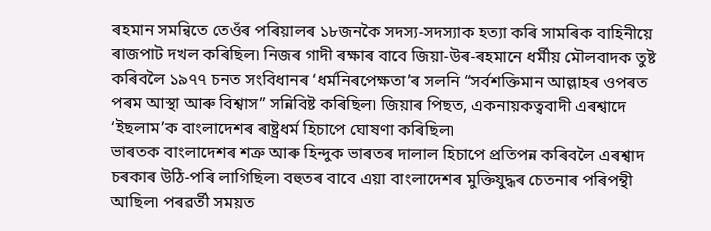ৰহমান সমন্বিতে তেওঁৰ পৰিয়ালৰ ১৮জনকৈ সদস্য-সদস্যাক হত্যা কৰি সামৰিক বাহিনীয়ে ৰাজপাট দখল কৰিছিল৷ নিজৰ গাদী ৰক্ষাৰ বাবে জিয়া-উৰ-ৰহমানে ধৰ্মীয় মৌলবাদক তুষ্ট কৰিবলৈ ১৯৭৭ চনত সংবিধানৰ ‘ধৰ্মনিৰপেক্ষতা’ৰ সলনি “সৰ্বশক্তিমান আল্লাহৰ ওপৰত পৰম আস্থা আৰু বিশ্বাস” সন্নিবিষ্ট কৰিছিল৷ জিয়াৰ পিছত, একনায়কত্ববাদী এৰশ্বাদে ‘ইছলাম’ক বাংলাদেশৰ ৰাষ্ট্ৰধৰ্ম হিচাপে ঘোষণা কৰিছিল৷
ভাৰতক বাংলাদেশৰ শত্ৰু আৰু হিন্দুক ভাৰতৰ দালাল হিচাপে প্ৰতিপন্ন কৰিবলৈ এৰশ্বাদ চৰকাৰ উঠি-পৰি লাগিছিল৷ বহুতৰ বাবে এয়া বাংলাদেশৰ মুক্তিযুদ্ধৰ চেতনাৰ পৰিপন্থী আছিল৷ পৰৱৰ্তী সময়ত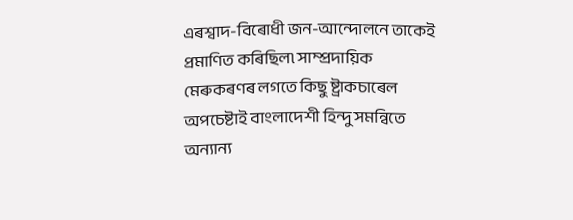এৰশ্বাদ-বিৰোধী জন-আন্দোলনে তাকেই প্ৰমাণিত কৰিছিল৷ সাম্প্ৰদায়িক মেৰুকৰণৰ লগতে কিছু ষ্ট্ৰাকচাৰেল অপচেষ্টাই বাংলাদেশী হিন্দু সমন্বিতে অন্যান্য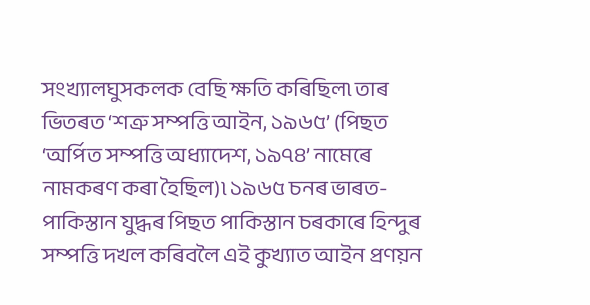সংখ্যালঘুসকলক বেছি ক্ষতি কৰিছিল৷ তাৰ ভিতৰত ‘শত্ৰু সম্পত্তি আইন, ১৯৬৫’ (পিছত ‘অৰ্পিত সম্পত্তি অধ্যাদেশ, ১৯৭৪’ নামেৰে নামকৰণ কৰা হৈছিল)৷ ১৯৬৫ চনৰ ভাৰত-পাকিস্তান যুদ্ধৰ পিছত পাকিস্তান চৰকাৰে হিন্দুৰ সম্পত্তি দখল কৰিবলৈ এই কুখ্যাত আইন প্ৰণয়ন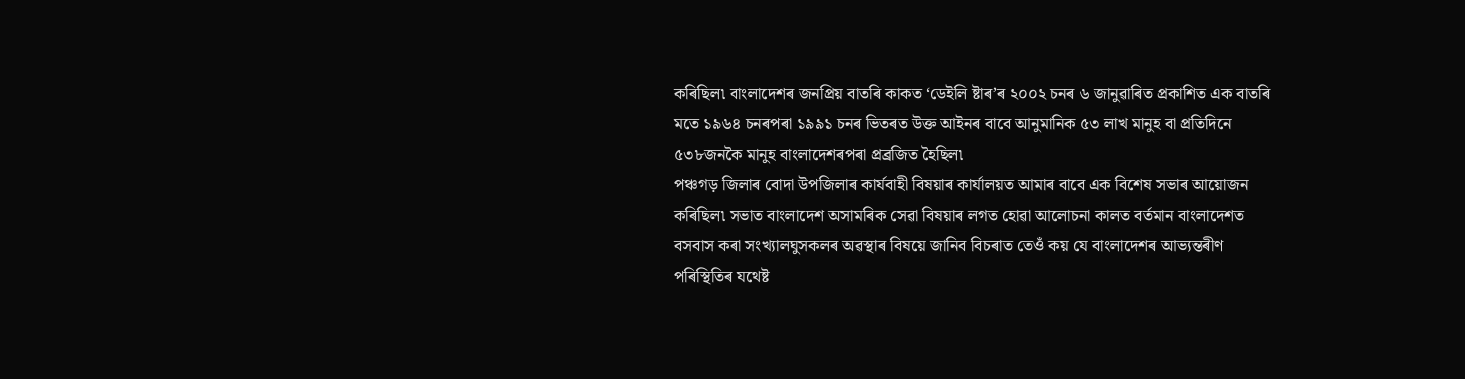কৰিছিল৷ বাংলাদেশৰ জনপ্ৰিয় বাতৰি কাকত ‘ডেইলি ষ্টাৰ’ৰ ২০০২ চনৰ ৬ জানুৱাৰিত প্ৰকাশিত এক বাতৰি মতে ১৯৬৪ চনৰপৰা ১৯৯১ চনৰ ভিতৰত উক্ত আইনৰ বাবে আনুমানিক ৫৩ লাখ মানুহ বা প্ৰতিদিনে ৫৩৮জনকৈ মানুহ বাংলাদেশৰপৰা প্ৰব্ৰজিত হৈছিল৷
পঞ্চগড় জিলাৰ বোদা উপজিলাৰ কাৰ্যবাহী বিষয়াৰ কাৰ্যালয়ত আমাৰ বাবে এক বিশেষ সভাৰ আয়োজন কৰিছিল৷ সভাত বাংলাদেশ অসামৰিক সেৱা বিষয়াৰ লগত হোৱা আলোচনা কালত বৰ্তমান বাংলাদেশত বসবাস কৰা সংখ্যালঘুসকলৰ অৱস্থাৰ বিষয়ে জানিব বিচৰাত তেওঁ কয় যে বাংলাদেশৰ আভ্যন্তৰীণ পৰিস্থিতিৰ যথেষ্ট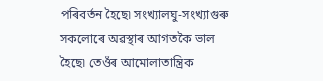পৰিবৰ্তন হৈছে৷ সংখ্যালঘু-সংখ্যাগুৰু সকলোৰে অৱস্থাৰ আগতকৈ ভাল হৈছে৷ তেওঁৰ আমোলাতান্ত্ৰিক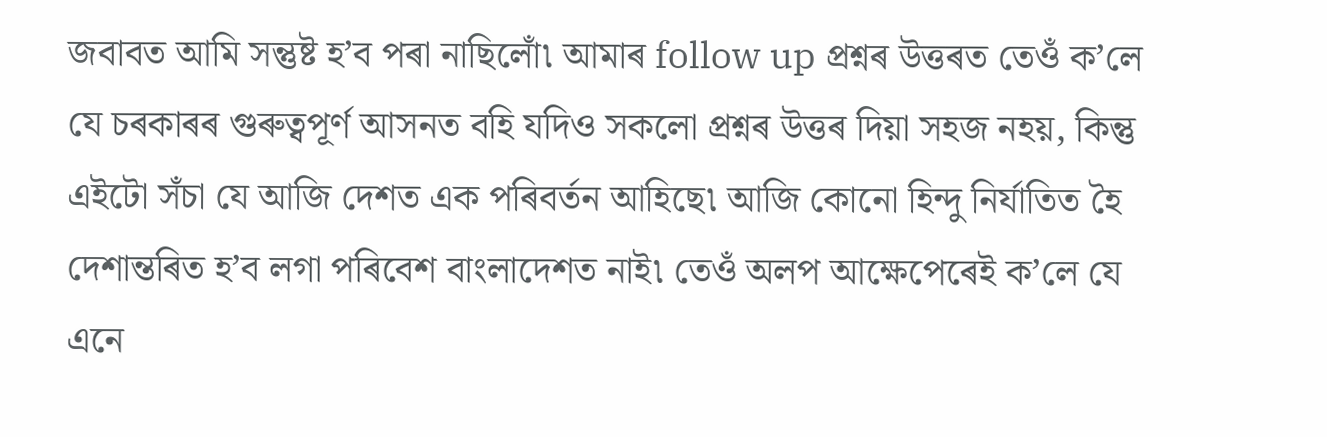জবাবত আমি সন্তুষ্ট হ’ব পৰা নাছিলোঁ৷ আমাৰ follow up প্ৰশ্নৰ উত্তৰত তেওঁ ক’লে যে চৰকাৰৰ গুৰুত্বপূৰ্ণ আসনত বহি যদিও সকলো প্ৰশ্নৰ উত্তৰ দিয়া সহজ নহয়, কিন্তু এইটো সঁচা যে আজি দেশত এক পৰিবৰ্তন আহিছে৷ আজি কোনো হিন্দু নিৰ্যাতিত হৈ দেশান্তৰিত হ’ব লগা পৰিবেশ বাংলাদেশত নাই৷ তেওঁ অলপ আক্ষেপেৰেই ক’লে যে এনে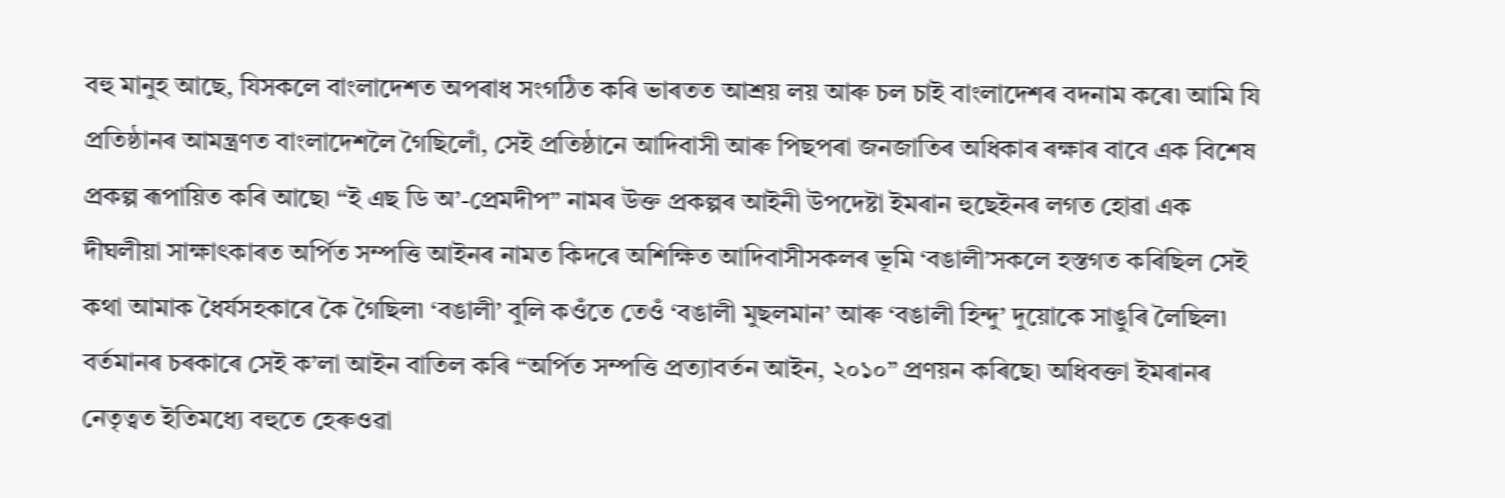বহু মানুহ আছে, যিসকলে বাংলাদেশত অপৰাধ সংগঠিত কৰি ভাৰতত আশ্ৰয় লয় আৰু চল চাই বাংলাদেশৰ বদনাম কৰে৷ আমি যি প্ৰতিষ্ঠানৰ আমন্ত্ৰণত বাংলাদেশলৈ গৈছিলোঁ, সেই প্ৰতিষ্ঠানে আদিবাসী আৰু পিছপৰা জনজাতিৰ অধিকাৰ ৰক্ষাৰ বাবে এক বিশেষ প্ৰকল্প ৰূপায়িত কৰি আছে৷ “ই এছ ডি অ’-প্ৰেমদীপ” নামৰ উক্ত প্ৰকল্পৰ আইনী উপদেষ্টা ইমৰান হুছেইনৰ লগত হোৱা এক দীঘলীয়া সাক্ষাৎকাৰত অৰ্পিত সম্পত্তি আইনৰ নামত কিদৰে অশিক্ষিত আদিবাসীসকলৰ ভূমি ‘বঙালী’সকলে হস্তগত কৰিছিল সেই কথা আমাক ধৈৰ্যসহকাৰে কৈ গৈছিল৷ ‘বঙালী’ বুলি কওঁতে তেওঁ ‘বঙালী মুছলমান’ আৰু ‘বঙালী হিন্দু’ দুয়োকে সাঙুৰি লৈছিল৷ বৰ্তমানৰ চৰকাৰে সেই ক’লা আইন বাতিল কৰি “অৰ্পিত সম্পত্তি প্ৰত্যাবৰ্তন আইন, ২০১০” প্ৰণয়ন কৰিছে৷ অধিবক্তা ইমৰানৰ নেতৃত্বত ইতিমধ্যে বহুতে হেৰুওৱা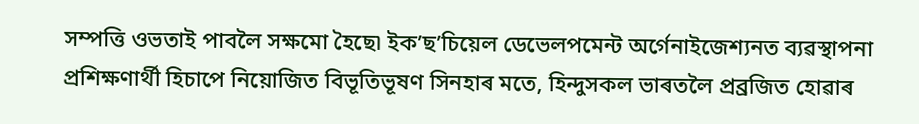সম্পত্তি ওভতাই পাবলৈ সক্ষমো হৈছে৷ ইক’ছ’চিয়েল ডেভেলপমেন্ট অৰ্গেনাইজেশ্যনত ব্যৱস্থাপনা প্রশিক্ষণার্থী হিচাপে নিয়োজিত বিভূতিভূষণ সিনহাৰ মতে, হিন্দুসকল ভাৰতলৈ প্ৰব্ৰজিত হোৱাৰ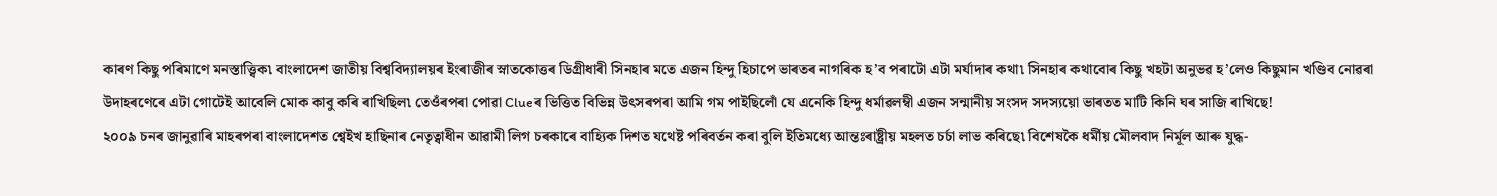কাৰণ কিছু পৰিমাণে মনস্তাত্ত্বিক৷ বাংলাদেশ জাতীয় বিশ্ববিদ্যালয়ৰ ইংৰাজীৰ স্নাতকোত্তৰ ডিগ্ৰীধাৰী সিনহাৰ মতে এজন হিন্দু হিচাপে ভাৰতৰ নাগৰিক হ’ব পৰাটো এটা মৰ্যাদাৰ কথা৷ সিনহাৰ কথাবোৰ কিছু খহটা অনুভৱ হ’লেও কিছুমান খণ্ডিব নোৱৰা উদাহৰণেৰে এটা গোটেই আবেলি মোক কাবু কৰি ৰাখিছিল৷ তেওঁৰপৰা পোৱা Clueৰ ভিত্তিত বিভিন্ন উৎসৰপৰা আমি গম পাইছিলোঁ যে এনেকি হিন্দু ধৰ্মাৱলম্বী এজন সন্মানীয় সংসদ সদস্যয়ো ভাৰতত মাটি কিনি ঘৰ সাজি ৰাখিছে!
২০০৯ চনৰ জানুৱাৰি মাহৰপৰা বাংলাদেশত শ্বেইখ হাছিনাৰ নেতৃত্বাধীন আৱামী লিগ চৰকাৰে বাহ্যিক দিশত যথেষ্ট পৰিবৰ্তন কৰা বুলি ইতিমধ্যে আন্তঃৰাষ্ট্ৰীয় মহলত চৰ্চা লাভ কৰিছে৷ বিশেষকৈ ধৰ্মীয় মৌলবাদ নিৰ্মূল আৰু যুদ্ধ-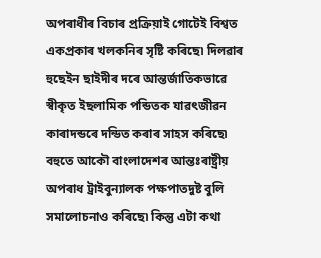অপৰাধীৰ বিচাৰ প্ৰক্ৰিয়াই গোটেই বিশ্বত একপ্ৰকাৰ খলকনিৰ সৃষ্টি কৰিছে৷ দিলৱাৰ হুছেইন ছাইদীৰ দৰে আন্তৰ্জাতিকভাৱে স্বীকৃত ইছলামিক পন্ডিতক যাৱৎজীৱন কাৰাদন্ডৰে দন্ডিত কৰাৰ সাহস কৰিছে৷ বহুতে আকৌ বাংলাদেশৰ আন্তঃৰাষ্ট্ৰীয় অপৰাধ ট্ৰাইবুন্যালক পক্ষপাতদুষ্ট বুলি সমালোচনাও কৰিছে৷ কিন্তু এটা কথা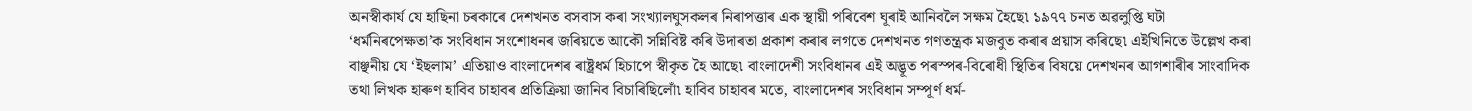অনস্বীকাৰ্য যে হাছিনা চৰকাৰে দেশখনত বসবাস কৰা সংখ্যালঘুসকলৰ নিৰাপত্তাৰ এক স্থায়ী পৰিবেশ ঘূৰাই আনিবলৈ সক্ষম হৈছে৷ ১৯৭৭ চনত অৱলুপ্তি ঘটা ‘ধৰ্মনিৰপেক্ষতা’ক সংবিধান সংশোধনৰ জৰিয়তে আকৌ সন্নিবিষ্ট কৰি উদাৰতা প্ৰকাশ কৰাৰ লগতে দেশখনত গণতন্ত্ৰক মজবুত কৰাৰ প্ৰয়াস কৰিছে৷ এইখিনিতে উল্লেখ কৰা বাঞ্ছনীয় যে ‘ইছলাম’ এতিয়াও বাংলাদেশৰ ৰাষ্ট্ৰধৰ্ম হিচাপে স্বীকৃত হৈ আছে৷ বাংলাদেশী সংবিধানৰ এই অদ্ভূত পৰস্পৰ-বিৰোধী স্থিতিৰ বিষয়ে দেশখনৰ আগশাৰীৰ সাংবাদিক তথা লিখক হাৰুণ হাবিব চাহাবৰ প্ৰতিক্ৰিয়া জানিব বিচাৰিছিলোঁ৷ হাবিব চাহাবৰ মতে, বাংলাদেশৰ সংবিধান সম্পূৰ্ণ ধৰ্ম-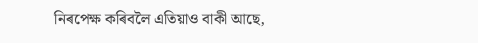নিৰপেক্ষ কৰিবলৈ এতিয়াও বাকী আছে,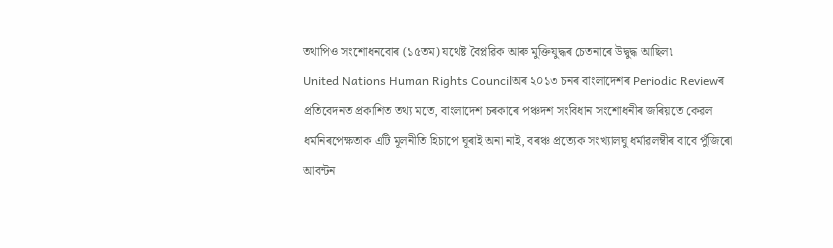তথাপিও সংশোধনবোৰ (১৫তম) যথেষ্ট বৈপ্লৱিক আৰু মুক্তিযুদ্ধৰ চেতনাৰে উদ্বুদ্ধ আছিল৷
United Nations Human Rights Councilঅৰ ২০১৩ চনৰ বাংলাদেশৰ Periodic Reviewৰ প্ৰতিবেদনত প্ৰকাশিত তথ্য মতে, বাংলাদেশ চৰকাৰে পঞ্চদশ সংবিধান সংশোধনীৰ জৰিয়তে কেৱল ধৰ্মনিৰপেক্ষতাক এটি মূলনীতি হিচাপে ঘূৰাই অনা নাই, বৰঞ্চ প্ৰত্যেক সংখ্যালঘু ধৰ্মাৱলম্বীৰ বাবে পুঁজিৰো আবন্টন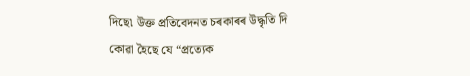দিছে৷ উক্ত প্ৰতিবেদনত চৰকাৰৰ উদ্ধৃতি দি কোৱা হৈছে যে “প্ৰত্যেক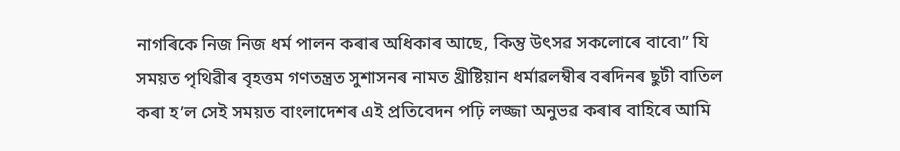নাগৰিকে নিজ নিজ ধৰ্ম পালন কৰাৰ অধিকাৰ আছে, কিন্তু উৎসৱ সকলোৰে বাবে৷” যি সময়ত পৃথিৱীৰ বৃহত্তম গণতন্ত্ৰত সুশাসনৰ নামত খ্ৰীষ্টিয়ান ধৰ্মাৱলম্বীৰ বৰদিনৰ ছুটী বাতিল কৰা হ’ল সেই সময়ত বাংলাদেশৰ এই প্ৰতিবেদন পঢ়ি লজ্জা অনুভৱ কৰাৰ বাহিৰে আমি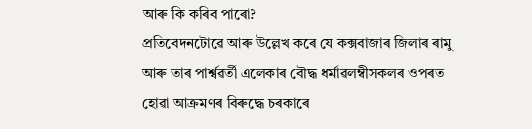আৰু কি কৰিব পাৰো?
প্ৰতিবেদনটোৱে আৰু উল্লেখ কৰে যে কক্সবাজাৰ জিলাৰ ৰামু আৰু তাৰ পাৰ্শ্বৱৰ্তী এলেকাৰ বৌদ্ধ ধৰ্মাৱলম্বীসকলৰ ওপৰত হোৱা আক্ৰমণৰ বিৰুদ্ধে চৰকাৰে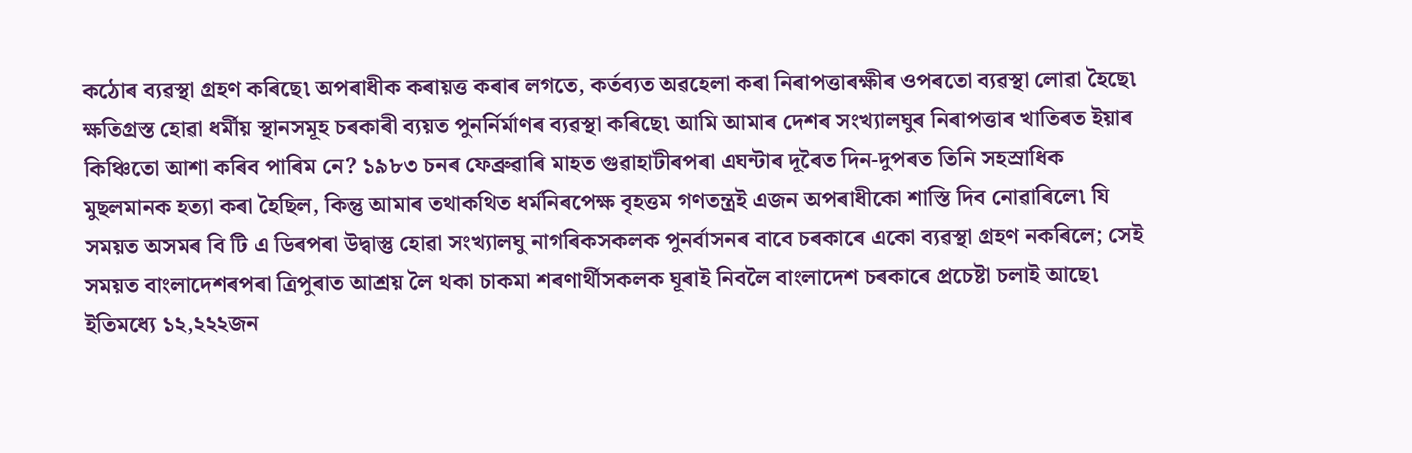কঠোৰ ব্যৱস্থা গ্ৰহণ কৰিছে৷ অপৰাধীক কৰায়ত্ত কৰাৰ লগতে, কৰ্তব্যত অৱহেলা কৰা নিৰাপত্তাৰক্ষীৰ ওপৰতো ব্যৱস্থা লোৱা হৈছে৷ ক্ষতিগ্ৰস্ত হোৱা ধৰ্মীয় স্থানসমূহ চৰকাৰী ব্যয়ত পুনৰ্নিৰ্মাণৰ ব্যৱস্থা কৰিছে৷ আমি আমাৰ দেশৰ সংখ্যালঘুৰ নিৰাপত্তাৰ খাতিৰত ইয়াৰ কিঞ্চিতো আশা কৰিব পাৰিম নে? ১৯৮৩ চনৰ ফেব্ৰুৱাৰি মাহত গুৱাহাটীৰপৰা এঘন্টাৰ দূৰৈত দিন-দুপৰত তিনি সহস্ৰাধিক মুছলমানক হত্যা কৰা হৈছিল, কিন্তু আমাৰ তথাকথিত ধৰ্মনিৰপেক্ষ বৃহত্তম গণতন্ত্ৰই এজন অপৰাধীকো শাস্তি দিব নোৱাৰিলে৷ যি সময়ত অসমৰ বি টি এ ডিৰপৰা উদ্বাস্তু হোৱা সংখ্যালঘু নাগৰিকসকলক পুনৰ্বাসনৰ বাবে চৰকাৰে একো ব্যৱস্থা গ্ৰহণ নকৰিলে; সেই সময়ত বাংলাদেশৰপৰা ত্ৰিপুৰাত আশ্ৰয় লৈ থকা চাকমা শৰণাৰ্থীসকলক ঘূৰাই নিবলৈ বাংলাদেশ চৰকাৰে প্ৰচেষ্টা চলাই আছে৷ ইতিমধ্যে ১২,২২২জন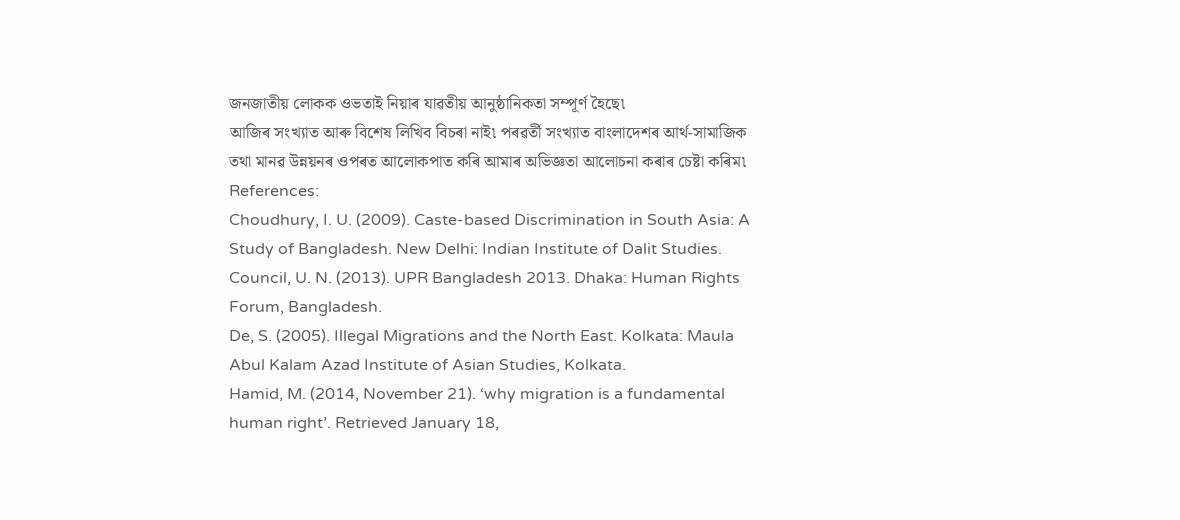জনজাতীয় লোকক ওভতাই নিয়াৰ যাৱতীয় আনুষ্ঠানিকতা সম্পূৰ্ণ হৈছে৷
আজিৰ সংখ্যাত আৰু বিশেষ লিখিব বিচৰা নাই৷ পৰৱৰ্তী সংখ্যাত বাংলাদেশৰ আৰ্থ-সামাজিক তথা মানৱ উন্নয়নৰ ওপৰত আলোকপাত কৰি আমাৰ অভিজ্ঞতা আলোচনা কৰাৰ চেষ্টা কৰিম৷
References:
Choudhury, I. U. (2009). Caste-based Discrimination in South Asia: A Study of Bangladesh. New Delhi: Indian Institute of Dalit Studies.
Council, U. N. (2013). UPR Bangladesh 2013. Dhaka: Human Rights Forum, Bangladesh.
De, S. (2005). Illegal Migrations and the North East. Kolkata: Maula Abul Kalam Azad Institute of Asian Studies, Kolkata.
Hamid, M. (2014, November 21). ‘why migration is a fundamental human right’. Retrieved January 18,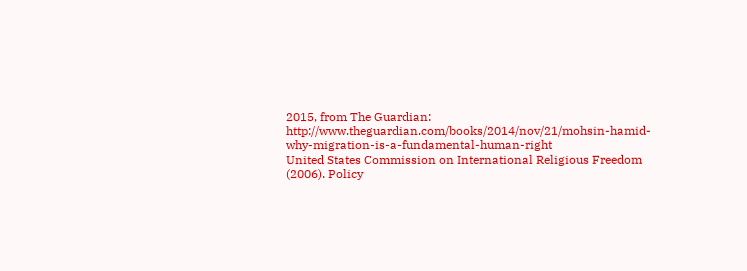2015, from The Guardian: http://www.theguardian.com/books/2014/nov/21/mohsin-hamid-why-migration-is-a-fundamental-human-right
United States Commission on International Religious Freedom (2006). Policy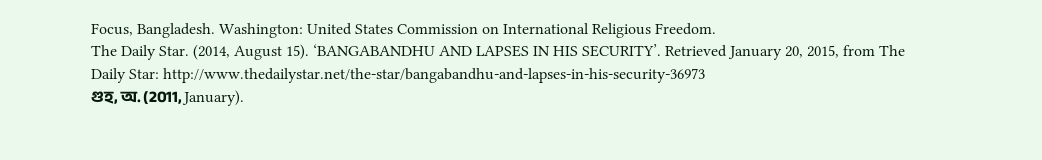Focus, Bangladesh. Washington: United States Commission on International Religious Freedom.
The Daily Star. (2014, August 15). ‘BANGABANDHU AND LAPSES IN HIS SECURITY’. Retrieved January 20, 2015, from The Daily Star: http://www.thedailystar.net/the-star/bangabandhu-and-lapses-in-his-security-36973
গুহ, অ. (2011, January).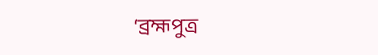‘ব্ৰহ্মপুত্ৰ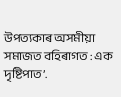উপত্যকাৰ অসমীয়া সমাজত বহিৰাগত : এক দৃষ্টিপাত’.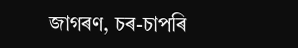জাগৰণ, চৰ-চাপৰি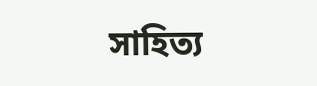সাহিত্য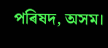পৰিষদ, অসম।